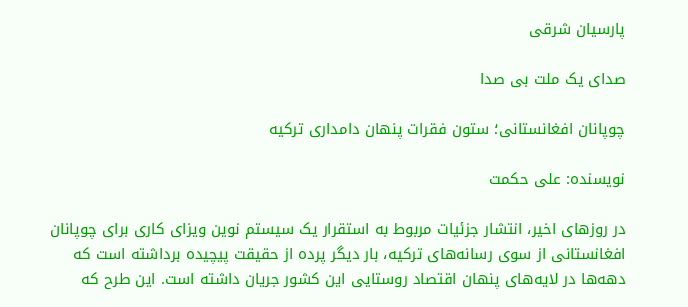پارسیان شرقی

صدای یک ملت بی صدا

چوپانان افغانستانی؛ ستون فقرات پنهان دامداری ترکیه

نویسنده: علی حکمت

در روزهای اخیر، انتشار جزئیات مربوط به استقرار یک سیستم نوین ویزای کاری برای چوپانان افغانستانی از سوی رسانه‌های ترکیه، بار دیگر پرده از حقیقت پیچیده برداشته است که دهه‌ها در لایه‌های پنهان اقتصاد روستایی این کشور جریان داشته است. این طرح که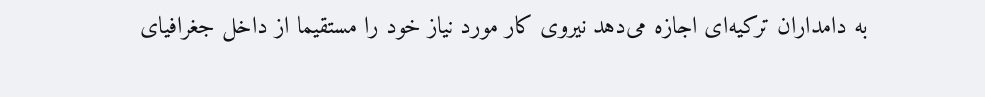به دامداران ترکیه‌ای اجازه می‌دهد نیروی کار مورد نیاز خود را مستقیما از داخل جغرافیای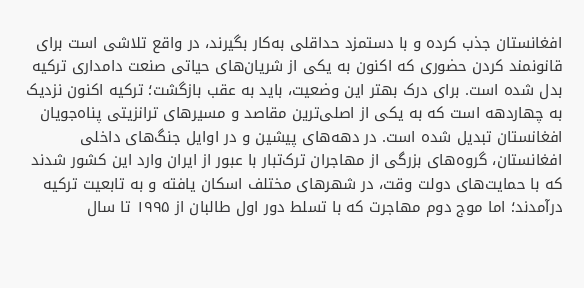افغانستان جذب کرده و با دستمزد حداقلی به‌کار بگیرند، در واقع تلاشی است برای قانونمند کردن حضوری که اکنون به یکی از شریان‌های حیاتی صنعت دامداری ترکیه بدل شده است. برای درک بهتر این وضعیت، باید به عقب بازگشت؛ ترکیه اکنون نزدیک به چهاردهه است که به یکی از اصلی‌ترین مقاصد و مسیرهای ترانزیتی پناه‌جویان افغا‌نستان تبدیل شده است. در دهه‌های پیشین و در اوایل جنگ‌های داخلی افغانستان، گروه‌های بزرگی از مهاجران ترک‌تبار با عبور از ایران وارد این کشور شدند که با حمایت‌های دولت وقت، در شهرهای مختلف اسکان یافته و به تابعیت ترکیه درآمدند؛ اما موج دوم مهاجرت که با تسلط دور اول طالبان از ۱۹۹۵ تا سال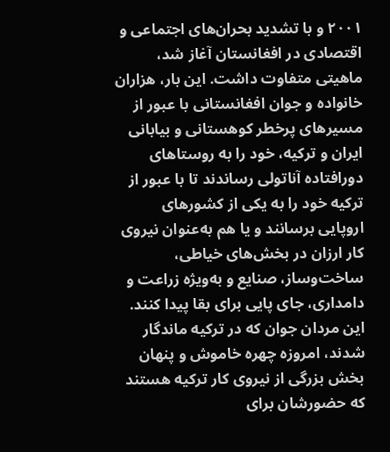۲۰۰۱ و با تشدید بحران‌های اجتماعی و اقتصادی در افغانستان آغاز شد، ماهیتی متفاوت داشت. این بار، هزاران خانواده و جوان افغا‌نستانی با عبور از مسیرهای پرخطر کوهستانی و بیابانی ایران و ترکیه، خود را به روستاهای دورافتاده آناتولی رساندند تا با عبور از ترکیه خود را به یکی از کشورهای اروپایی برسانند و یا هم به‌عنوان نیروی کار ارزان در بخش‌های خیاطی، ساخت‌وساز، صنایع و به‌ویژه زراعت و دامداری، جای پایی برای بقا پیدا کنند. این مردان جوان که در ترکیه ماندگار شدند، امروزه چهره خاموش و پنهان بخش بزرگی از نیروی کار ترکیه هستند که حضورشان برای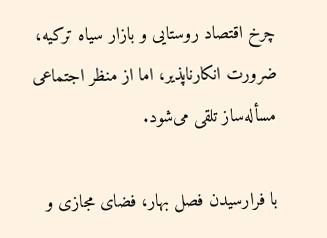چرخ اقتصاد روستایی و بازار سیاه ترکیه، ضرورت انکارناپذیر، اما از منظر اجتماعی مسأله‌ساز تلقی می‌شود.

با فرارسیدن فصل بهار، فضای مجازی و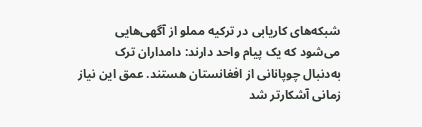شبکه‌های کاریابی در ترکیه مملو از آگهی‌هایی می‌شود که یک پیام واحد دارند: دامداران ترک به‌دنبال چوپانانی از افغانستان هستند. عمق این نیاز زمانی آشکارتر شد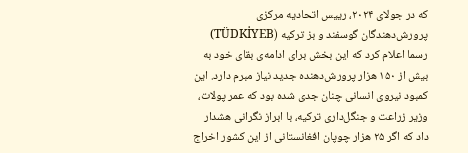که در جولای ۲۰۲۴، رییس اتحادیه مرکزی پرورش‌دهندگان گوسفند و بز ترکیه (TÜDKİYEB) رسما اعلام کرد که این بخش برای ادامه‌ی بقای خود به بیش از ۱۵۰ هزار پرورش‌دهنده جدید نیاز مبرم دارد. این کمبود نیروی انسانی چنان جدی شده بود که عمر پولات، وزیر زراعت و جنگل‌داری ترکیه، با ابراز نگرانی هشدار داد که اگر ۲۵ هزار چوپان افغا‌نستانی از این کشور اخراج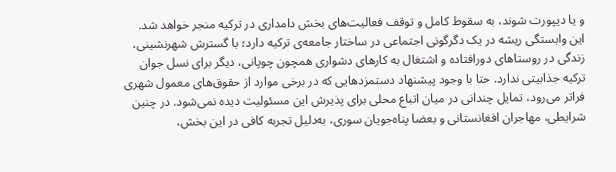و یا دیپورت شوند، به سقوط کامل و توقف فعالیت‌های بخش دامداری در ترکیه منجر خواهد شد. این وابستگی ریشه در یک دگرگونی اجتماعی در ساختار جامعه‌ی ترکیه دارد؛ با گسترش شهرنشینی، زندگی در روستاهای دورافتاده و اشتغال به کارهای دشواری همچون چوپانی، دیگر برای نسل جوان ترکیه جذابیتی ندارد. حتا با وجود پیشنهاد دستمزدهایی که در برخی موارد از حقوق‌های معمول شهری فراتر می‌رود، تمایل چندانی در میان اتباع محلی برای پذیرش این مسئولیت دیده نمی‌شود. در چنین شرایطی، مهاجران افغانستانی و بعضا پناه‌جویان سوری، به‌دلیل تجربه کافی در این بخش،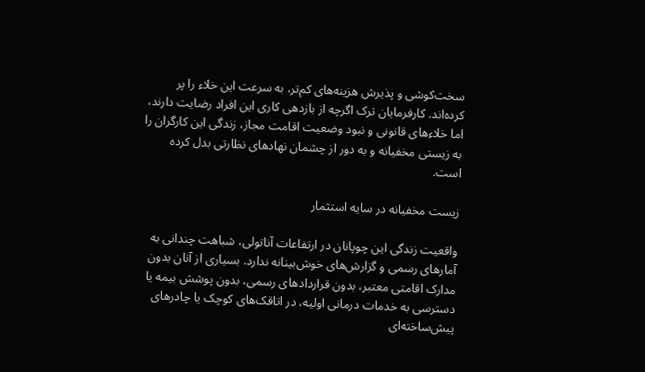سخت‌کوشی و پذیرش هزینه‌های کم‌تر، به‌ سرعت این خلاء را پر کرده‌اند. کارفرمایان ترک اگرچه از بازدهی کاری این افراد رضایت دارند، اما خلاءهای قانونی و نبود وضعیت اقامت مجاز، زندگی این کارگران را به زیستی مخفیانه و به دور از چشمان نهادهای نظارتی بدل کرده است.

زیست مخفیانه در سایه استثمار

واقعیت زندگی این چوپانان در ارتفاعات آناتولی، شباهت چندانی به آمارهای رسمی و گزارش‌های خوش‌بینانه ندارد. بسیاری از آنان بدون مدارک اقامتی معتبر، بدون قراردادهای رسمی، بدون پوشش بیمه یا دسترسی به خدمات درمانی اولیه، در اتاقک‌های کوچک یا چادرهای پیش‌ساخته‌ای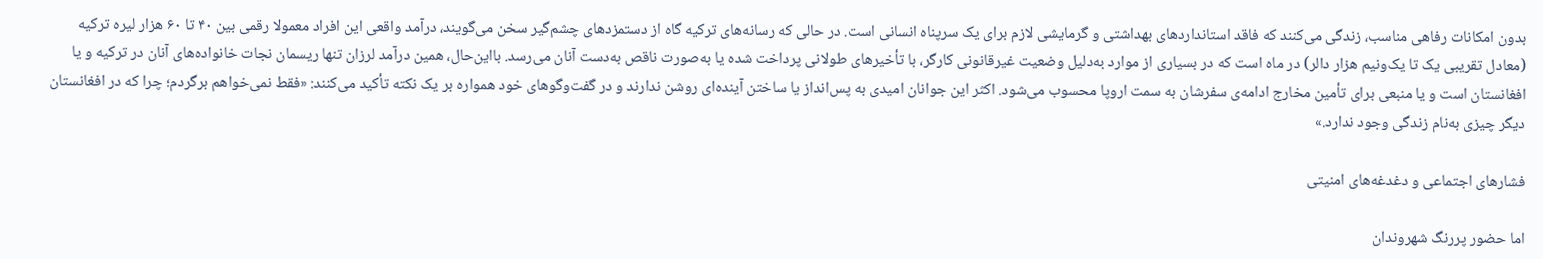بدون امکانات رفاهی مناسب، زندگی می‌کنند که فاقد استانداردهای بهداشتی و گرمایشی لازم برای یک سرپناه انسانی است. در حالی که رسانه‌های ترکیه گاه از دستمزدهای چشم‌گیر سخن می‌گویند، درآمد واقعی این افراد معمولا رقمی بین ۴۰ تا ۶۰ هزار لیره ترکیه (معادل تقریبی یک تا یک‌ونیم هزار دالر) در ماه است که در بسیاری از موارد به‌دلیل وضعیت غیرقانونی کارگر، با تأخیرهای طولانی پرداخت شده یا به‌صورت ناقص به‌دست آنان می‌رسد. بااین‌حال، همین درآمد لرزان تنها ریسمان نجات خانواده‌های آنان در ترکیه و یا افغانستان است و یا منبعی برای تأمین مخارج ادامه‌ی سفرشان به سمت اروپا محسوب می‌شود. اکثر این جوانان امیدی به پس‌انداز یا ساختن آینده‌ای روشن ندارند و در گفت‌وگوهای خود همواره بر یک نکته تأکید می‌کنند: «فقط نمی‌خواهم برگردم؛ چرا که در افغانستان دیگر چیزی به‌نام زندگی وجود ندارد.»

فشارهای اجتماعی و دغدغه‌های امنیتی

اما حضور پررنگ شهروندان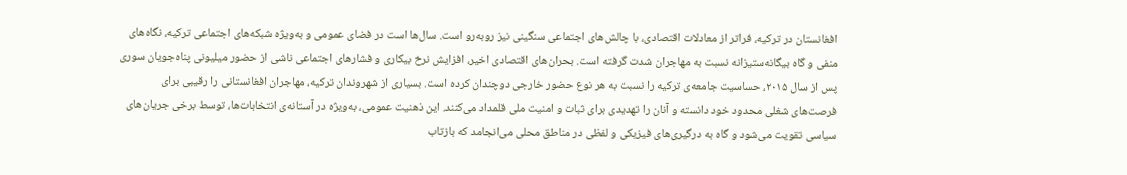افغانستان در ترکیه، فراتر از معادلات اقتصادی، با چالش‌های اجتماعی سنگینی نیز روبه‌رو است. سال‌ها است در فضای عمومی و به‌ویژه شبکه‌های اجتماعی ترکیه، نگاه‌های منفی و گاه بیگانه‌ستیزانه نسبت به مهاجران شدت گرفته است. بحران‌های اقتصادی اخیر، افزایش نرخ بیکاری و فشارهای اجتماعی ناشی از حضور میلیونی پناه‌جویان سوری پس از سال ۲۰۱۵، حساسیت جامعه‌ی ترکیه را نسبت به هر نوع حضور خارجی دوچندان کرده است. بسیاری از شهروندان ترکیه، مهاجران افغانستانی را رقیبی برای فرصت‌های شغلی محدود خود دانسته و آنان را تهدیدی برای ثبات و امنیت ملی قلمداد می‌کنند. این ذهنیت عمومی، به‌ویژه در آستانه‌ی انتخابات‌ها، توسط برخی جریان‌های سیاسی تقویت می‌شود و گاه به درگیری‌های فیزیکی و لفظی در مناطق محلی می‌انجامد که بازتاب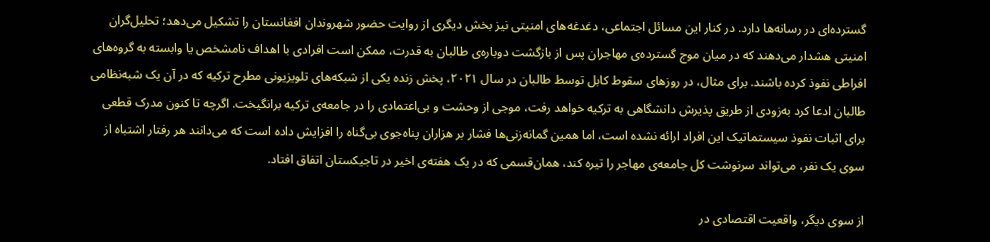گسترده‌ای در رسانه‌ها دارد. در کنار این مسائل اجتماعی، دغدغه‌های امنیتی نیز بخش دیگری از روایت حضور شهروندان افغانستان را تشکیل می‌دهد؛ تحلیل‌گران امنیتی هشدار می‌دهند که در میان موج گسترده‌ی مهاجران پس از بازگشت دوباره‌ی طالبان به قدرت، ممکن است افرادی با اهداف نامشخص یا وابسته به گروه‌های افراطی نفوذ کرده باشند. برای مثال، در روزهای سقوط کابل توسط طالبان در سال ۲۰۲۱، پخش زنده یکی از شبکه‌های تلویزیونی مطرح ترکیه که در آن یک شبه‌نظامی طالبان ادعا کرد به‌زودی از طریق پذیرش دانشگاهی به ترکیه خواهد رفت، موجی از وحشت و بی‌اعتمادی را در جامعه‌ی ترکیه برانگیخت. اگرچه تا کنون مدرک قطعی برای اثبات نفوذ سیستماتیک این افراد ارائه نشده است، اما همین گمانه‌زنی‌ها فشار بر هزاران پناه‌جوی بی‌گناه را افزایش داده است که می‌دانند هر رفتار اشتباه از سوی یک نفر، می‌تواند سرنوشت کل جامعه‌ی مهاجر را تیره کند، همان‌قسمی که در یک هفته‌ی اخیر در تاجیکستان اتفاق افتاد.

از سوی دیگر، واقعیت اقتصادی در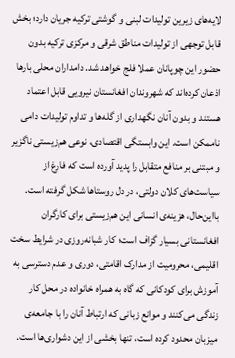لایه‌های زیرین تولیدات لبنی و گوشتی ترکیه جریان دارد؛ بخش قابل توجهی از تولیدات مناطق شرقی و مرکزی ترکیه بدون حضور این چوپانان عملا فلج خواهد شد. دامداران محلی بارها اذعان کرده‌اند که شهروندان افغانستان نیرویی قابل اعتماد هستند و بدون آنان نگهداری از گله‌ها و تداوم تولیدات دامی ناممکن است. این وابستگی اقتصادی، نوعی هم‌زیستی ناگزیر و مبتنی بر منافع متقابل را پدید آورده است که فارغ از سیاست‌های کلان دولتی، در دل روستاها شکل گرفته است. بااین‌حال، هزینه‌ی انسانی این هم‌زیستی برای کارگران افغانستانی بسیار گزاف است؛ کار شبانه‌روزی در شرایط سخت اقلیمی، محرومیت از مدارک اقامتی، دوری و عدم دسترسی به آموزش برای کودکانی که گاه به همراه خانواده در محل کار زندگی می‌کنند و موانع زبانی که ارتباط آنان را با جامعه‌ی میزبان محدود کرده است، تنها بخشی از این دشواری‌ها است.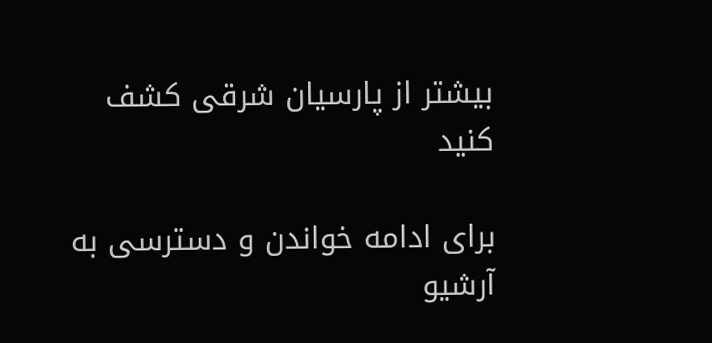بیشتر از پارسیان شرقی کشف کنید

برای ادامه خواندن و دسترسی به آرشیو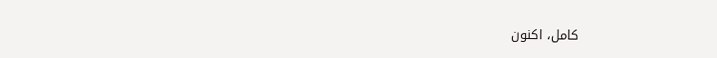کامل، اکنون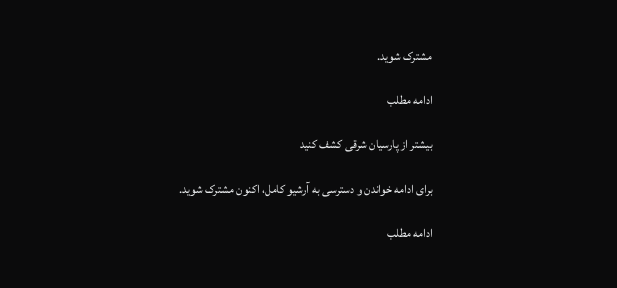مشترک شوید.

ادامه مطلب

بیشتر از پارسیان شرقی کشف کنید

برای ادامه خواندن و دسترسی به آرشیو کامل، اکنون مشترک شوید.

ادامه مطلب